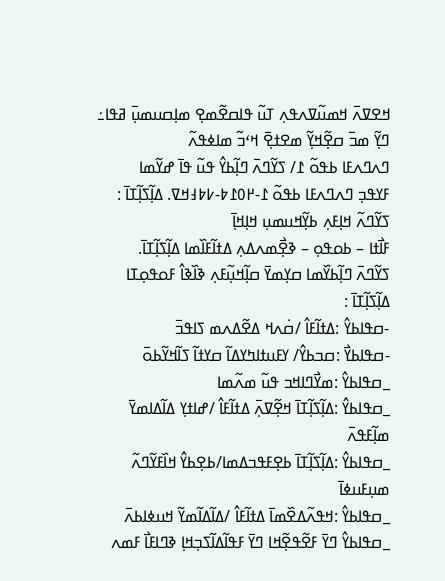ߞߐߜߍ߫ ߞߘߎ߬ߜߍߟߍ߲ ߠߎ߬ ߟߊߛߐ߬ߘߐ߲ ߘߊ߲ߛߎߘߎ߲߫ ߥߟߊ߸ ߣߌ߲߬ ߘߏ߫ ߛߐ߲߬ߞߌ߲߬ ߘߐߙߐ߲߫ ߞߵߏ߬ ߘߊߦߟߍ߬
ߣߍߣߍߓߊ ߕߟߋ߬ ߁/ ߖߌ߬ߣߍ߫ ߣߊ߲߬ߕߌ߮ ߟߎ߬ ߟߊ߫ ߝߌ߬ߘߊ
ߓߌߟߏ߲ ߣߍߣߍߓߊ ߕߟߋ߬ ߁-߂߀߁߈-߇߈߃ߞߜ. ߡߊ߲߬ߖߊ߲߬ߠߊ߫ :
ߖߌ߬ߣߍ߬ ߞߊ߲ߓߍ߲ ߕߌ߲߬ߞߎߘߎ߲ ߞߊ߲ߞߊ߲߫
ߓߊ߯ߙߊ – ߕߋߟߋ߲ – ߢߐ߲߯ߘߍߡߍ߲ ߡߙߊ߬ߓߊ߰ߘߊ ߡߊ߲߬ߖߊ߲߬ߠߊ߫.
ߖߌ߬ߣߍ߫ ߣߊ߲߬ߕߌ߰ߘߊ ߛߌ߲ߘߌ߫ ߛߊ߲߬ߞߎ߲߬ߓߍ߲ ߢߊ߰ߢߊ߮ ߓߋߟߋ߲ߠߊ ߡߊ߲߬ߖߊ߲߬ߠߊ߫ :
-ߛߟߊߕߌ߮ :ߡߙߊ߬ߓߊ߮ /ߛ߭ߍߞ ߡߐ߬ߡߍߘ ߖߊߟߏ߫
-ߛߟߊߕߌ߯ :ߛߏߕߌ߮/ ߌߓߎߙߊߤߌߡߊ߬ ߛߌߙߊ߬ ߖߊ߬ߞߌ߬ߕߋ߫
_ߛߟߊߕߌ߮ :ߘߌ߯ߣߊߞߏ ߟߎ߬ ߘߍ߬ߘߊ
_ߛߟߊߕߌ߮ :ߡߊ߲߬ߖߊ߲߬ߠߊ߫ ߞߐ߲߬ߜߍ߲߫ ߡߙߊ߬ߓߊ߮ /ߝߊߙߌ߲ ߡߊ߬ߡߊߘߌ߫ ߘߊ߲߬ߓߟߍ߫
_ߛߟߊߕߌ߮ :ߡߊ߲߬ߖߊ߲߬ߠߊ߫ ߕߐ߲ߓߟߏߡߘߊ/ߕߐ߲ߕߌ߮ ߞߊ߰ߓߌ߬ߣߍ߬ ߘߎ߲ߓߎߦߊ߫
_ߛߟߊߕߌ߮ :ߞߟߍ߬ߡߐ߰ߘߊ߫ ߡߙߊ߬ߓߊ߮ /ߡߊ߬ߡߊ߬ߘߌ߬ ߞߎߦߊߕߍ߫
_ߛߟߊߕߌ߮ ߣߌ߫ ߓߐ߬ߟߐ߲߬ߞߊ ߣߌ߫ ߓߟߊ߬ߡߊ߬ߖߏ߲ߞߊ߲ ߢߣߊߓߊ߯ ߓߘߍ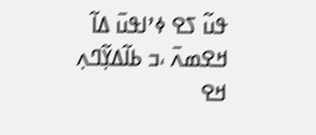ߟߎ߬ ߖߐ ߦߴߊߟߎ߫ ߡߊ߬ ߞߐߘߍ߫ ،ߏ ߕߊ߬ߡߌ߲߬ߣߍ߲ ߞߐ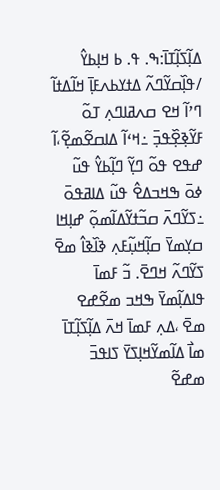ߡߊ߲߬ߖߊ߲߬ߠߊ߫:ߒ. ߟ. ߕ ߞߊ߲ߕߌ߮ /ߟߊ߲߰ߛߌ߬ߣߍ߬ ߡߙߌߕߍߓߊ߲߫ ߞߊ߬ߡߙߊ߬ ߣߴߊ߬ ߞߐ ߛߍߥߊߣߍ߲ ߠߋ߬ ߓߌ߬ߢ߲ߐ߲߰ߟߏ߲߫ ߸ߞߵߊ߬ ߡߊߛߐ߬ߘߐ߲߬،ߊ߬ ߝߟߐ ߟߋ߬ ߣߌ߲߬ ߣߊ߲߬ߕߌ߮ ߟߎ߬ ߦߋ߫ ߒߞߏߡߐ߮ ߟߎ߬ ߡߊߥߟߋ߫ ߸ߖߌ߬ߣߍ߫ ߛߏ߬ߙߌ߬ߡߊ߬ߘߋ߲߬ ߝߊ߲ߞߊ ߛߌ߲ߘߌ߫ ߛߊ߲߬ߞߎ߲߬ߓߍ߲ ߢߊ߰ߢߊ߮ ߘߐ߫ ߖߌ߬ߣߍ߬ ߞߣߐ߫. ߏ߬ ߓߘߊ߫ ߟߊߡߊ߲߬ߘߌ߫ ߒߞߏ ߘߐ߬ߝߐ ߘߐ߫ ،ߡߍ߲ ߓߘߊ߫ ߞߍ߫ ߡߊ߲߬ߖߊ߲߬ߠߊ߫ ߘߊ߯ ߡߊ߬ߘߌ߬ߞߊ߲ߖߌ߫ ߖߊߟߏ߫ ߘߝߐ߬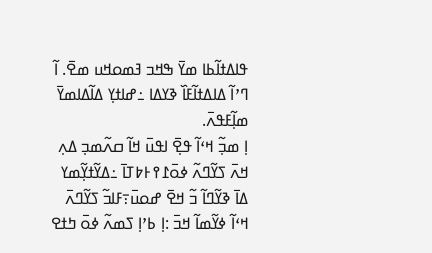ߟߊߡߙߊ߬ߕߊ ߘߌ߫ ߒߞߏ ߔߘߋߞߎ ߘߐ߫. ߊ߬ ߣߴߊ߬ ߡߊߡߙߊ߬ߓߊ߰ ߢߌߡߊ ߸ߝߊߙߌ߲ ߡߊ߬ߡߊߘߌ߫ ߘߊ߲߬ߓߟߍ߫.
ߊ߲ ߘߏ߲߬ ߞߵߊ߬ ߟߐ߲߫ ߊߟߎ߫ ߞߊ߬ ߛߍ߬ߘߏ߲ ߡߍ߲ ߞߍ߫ ߖߌ߬ߣߍ߬ ߦߋ߫߁߉߅߈ߠߊ߫ ߸ߡߌ߬ߙߌ߲߬ߘߌ ߡߊ߫ ߢߌ߬ߣߊ߬ ߏ߬ ߞߐ߫ ߝߋߎ߫߹ߓߊߏ߬ ߖߌ߬ߣߍ߫ ߞߵߊ߬ ߦߌ߬ߘߊ߬ ߞߏ߫ :ߊ߲ ߕߴߊ߲ ߖߘߍ߬ ߦߋ߫ ߤߙߐ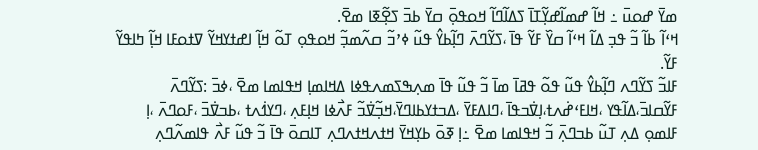ߘߌ߫ ߝߋߎ߫ ߸ ߞߊ߬ ߝߘߊ߬ߝߌ߲߬ߠߊ߫ ߖߡߊ߬ߣߊ߬ ߞߋߟߋ߲߫ ߛߌ߫ ߕߏ߫ ߖߐ߲߬ߧߊ ߘߐ߫.
ߞߵߊ߬ ߕߊ߬ ߏ߬ ߟߏ߲ ߡߊ߬ ߞߵߊ߬ ߛߌ߰ ߓߌ߬ ߟߊ߫ ،ߖߌ߬ߣߍ߫ ߣߊ߲߬ߕߌ߮ ߟߎ߬ ߦߴߏ߬ ߛߍ߬ߘߏ߲߬ ߞߋߟߋ߲ ߠߋ߬ ߞߊ߲߬ ߊߝߙߌߞߌ߬ ߜߙߋߓߊ ߞߊ߲߬ ߤߊߟߌ߬ ߓߌ߬.
ߓߊߏ߬ ߖߌ߬ߣߍ ߣߊ߲߬ߕߌ߮ ߟߎ߬ ߟߋ߬ ߟߥߊ߫ ߘߊ߫ ߏ߬ ߟߎ߬ ߟߊ߫ ߘߍ߲ߒߖߘߍߟߦߊ ߡߞߊߘߊ߲ ߞߟߊߘߊ ߘߐ߫ ،ߦߏ߫ :ߖߌ߬ߣߍ߫ ߓߌ߬ߛߊߏ߫،ߡߊ߬ߟߌ ،ߞߊߓߵߝ߭ߍߙ،ߊ߲ߜ߭ߏߟߊ߫ ،ߣߊߡߓߌ߫ ،ߡߏߙߌߕߊߣߌ߫،ߞߏ߲߬ߜ߭ߏ߬ ߓߍ߯ߦߊ ߞߊ߲ߓߍ߲ ،ߣߌߗ߭ߍߙ ،ߕߏߜ߭ߏ߫ ،ߓߋߣߍ߫ ،ߊ߲ ߓߊߘߋ߲ ߡߍ߲ ߠߎ߬ ߕߏߣߍ߲߫ ߏ߬ ߞߟߊߘߊ ߘߐ߫ ߸ߊ߲ ߧߋ߫ ߕߌ߲ߞߌ߫ ߞߙߍߞߙߍߣߍ߲ ߠߊߛߋ߫ ߟߊ߫ ߏ߬ ߟߎ߬ ߓߍ߯ ߟߊߘߍ߬ߣߍ߲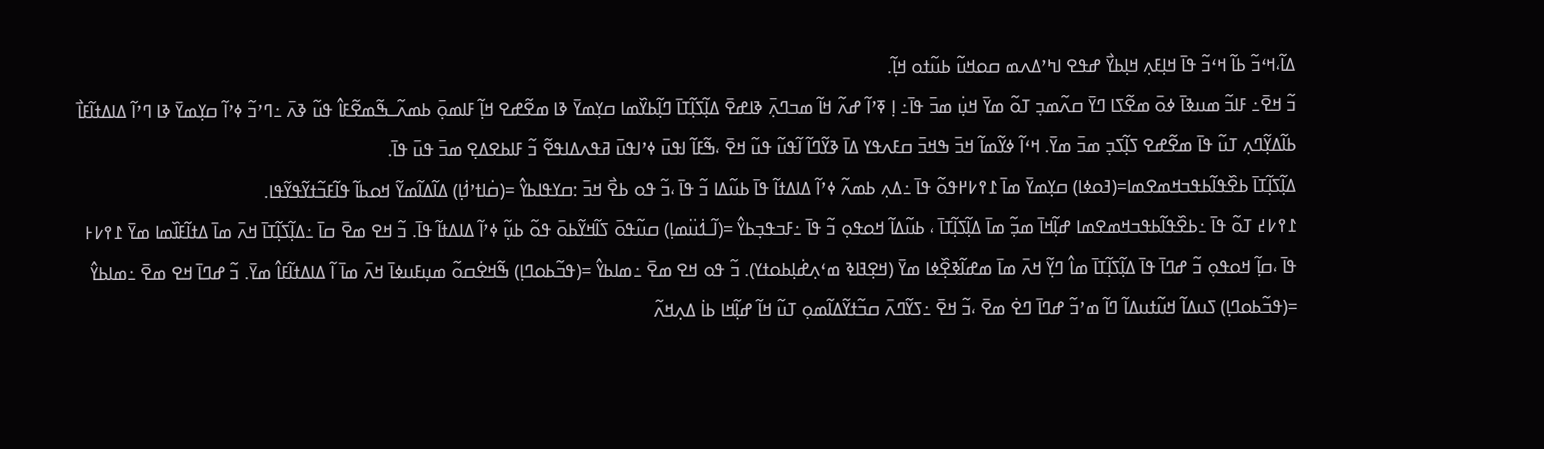ߡߊ߬،ߞߵߏ߬ ߕߊ߬ ߞߵߏ߬ ߟߊ߫ ߞߊ߲ߓߍ߲ ߞߊ߲ߕߌ߯ ߝߟߐ ߊߤߴߡߍߘ ߛߋߞߎ߬ ߕߎ߬ߙߋ ߞߊ߲߬.
ߏ߬ ߞߐ߫߸ ߓߊߏ߬ ߘߎߢߊ߫ ߦߋ߫ ߘߐ߬ߖߊ ߣߌ߫ ߛߍ߬ߘߏ߲ ߠߋ߬ ߘߌ߫ ߞߎ߲߭ ߘߏ߫ ߟߊ߫߸ ߊ߲ ߧߴߊ߬ ߝߍ߬ ߞߊ߬ ߘߏߣߍ߲߫ ߢߊߝߐ߫ ߡߊ߲߬ߖߊ߲߬ߠߊ߫ ߣߊ߲߬ߕߌ߰ߘߊ ߛߌ߲ߘߌ߫ ߢߊ ߘߐ߬ߝߐ ߞߊ߲߬ ߓߊߘߋ߲߫ ߕߘߍ߬ߺߒ߬ߘߐ߬ߓߊ߮ ߟߎ߬ ߢߍ߫ ߸ߣߴߏ߬ ߦߴߊ߬ ߛߌ߲ߘߌ߫ ߢߊ ߣߴߊ߬ ߡߊߡߙߊ߬ߓߊ߯ ߕߊ߬ߡߌ߲߬ߣߍ߲ ߠߎ߬ ߟߊ߫ ߘߐ߬ߝߐ ߖߊ߲߬ߖߏ߲ ߘߏ߫ ߘߌ߫. ߞߵߊ߬ ߦߌ߬ߘߊ߬ ߞߏ߫ ߒߞߏ߫ ߛߓߍߟߌ ߡߊ߫ ߢߌ߬ߣߊ߬ ߊ߬ߟߎ߬ ߟߎ߬ ߞߐ߫ ،ߒ߬ߓߊ߬ ߊߟߎ߫ ߦߴߊߟߎ߫ ߥߟߍߡߊߟߐ߬ ߏ߬ ߓߊߕߐߡߐ߲ ߘߏ߫ ߟߎ߫ ߟߊ߫.
ߡߊ߲߬ߖߊ߲߬ߠߊ߫ ߕߐ߰ߟߊ߬ߕߟߏߞߘߐߘߊ=(ߔߋߦߊ) ߛߌ߲ߘߌ߫ ߘߊ߫ ߁߉߇߂ߟߋ߬ ߟߊ߫ ߸ߡߍ߲ ߕߘߍ߬ ߦߴߊ߬ ߡߊߡߙߊ߬ ߟߊ߫ ߕߎ߬ߡߊ ߏ߬ ߟߊ߫ ،ߏ߬ ߟߋ ߕߐ߯ ߞߏ߫ :ߛߌߟߊߕߌ߮ =(ߛ߭ߊߙߴߗ߭ߊ߲) ߡߊ߬ߡߊ߬ߘߌ߬ ߞߋߕߊ߬ ߟߊ߬ߓߏ߬ߙߌ߬ߟߌ߬ߟߊ.
߁߉߇߄ ߠߋ߬ ߟߊ߫ ߸ߕߐ߰ߟߊ߬ߕߟߏߞߘߐߘߊ ߝߊ߲߬ߞߊ߫ ߘߏ߲߬ ߘߊ߫ ߡߊ߲߬ߖߊ߲߬ߠߊ߫ ، ߕߎ߬ߡߊ߬ ߞߋߟߋ߲ ߏ߬ ߟߊ߫ ߸ߓߏߟߏ߲ߕߌ߮ =(ߊ߬ߺߗ߭ߎ߳ߘߊ߲) ߛߎ߬ߟߋ߫ ߖߊ߬ߞߌ߬ߕߋ߫ ߟߋ߬ ߕߎ߲߬ ߦߴߊ߬ ߡߊߡߙߊ߬ ߟߊ߫. ߏ߬ ߞߐ ߘߐ߫ ߛߊ߫ ߸ߡߊ߲߬ߖߊ߲߬ߠߊ߫ ߞߍ߫ ߘߊ߫ ߡߙߊ߬ߓߊ߰ߘߊ ߘߌ߫ ߁߉߇߅ ߟߊ߫ ،ߛߊ߲߬ ߞߋߟߋ߲ ߏ߬ ߝߣߊ߫ ߟߊ߫ ߡߊ߲߬ߖߊ߲߬ߠߊ߫ ߘߊ߮ ߣߌ߲߬ ߞߍ߫ ߘߊ߫ ߘߝߊ߬ߢߐ߲߰ߦߊ ߘߌ߫ (ߞߐ߲ߔߊߢ ߘߵߍ߲ߝ߭ߊ߲ߕߋߙߌ). ߏ߬ ߟߋ ߞߐ ߘߐ߫ ߸ߘߊߕߌ߮ =(ߟߏ߬ߕߋߣߊ߲) ߒ߬ߞߐ߭ߛߋ߬ ߘߎ߲ߓߎߦߊ߫ ߞߍ߫ ߘߊ߫ ߊ߬ ߡߊߡߙߊ߬ߓߊ߮ ߘߌ߫. ߏ߬ ߝߣߊ߫ ߞߐ ߘߐ߫ ߸ߘߊߕߌ߮ =(ߟߏ߬ߕߋߣߊ߲) ߖߎߡߊ߬ ߞߎ߬ߙߎߡߊ߬ ߣߊ߬ ߘߴߏ߬ ߝߣߊ߫ ߣߐ߭ ߘߐ߫ ،ߏ߬ ߞߐ߫ ߸ߖߌ߬ߣߍ߫ ߛߏ߬ߙߌ߬ߡߊ߬ߘߋ߲ ߠߎ߬ ߞߊ߬ ߝߊ߲߬ߞߊ ߕߊ߭ ߡߍ߲ߞߍ߬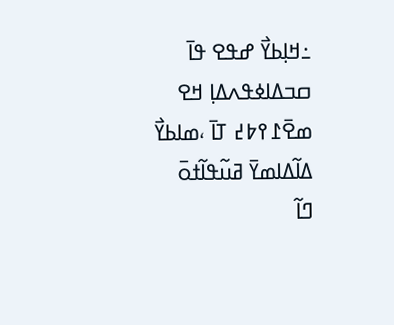߸ߞߊ߲ߕߌ߯ ߝߟߐ ߟߊ߫ ߛߏߡߊߦߟߍߡߊ߲ ߞߐ ߘߐ߫߁߉߈߄ ߠߊ߫ ،ߘߊߕߌ߯ ߡߊ߬ߡߊߘߌ߫ ߥߎ߬ߟߊ߬ߙߋ߫ ߣߊ߬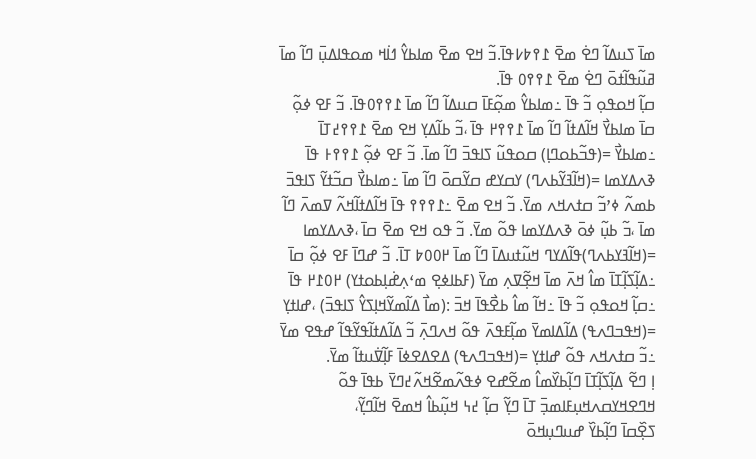ߘߊ߫ ߖߎߡߊ߬ ߣߐ߭ ߘߐ߫ ߁߉߈߇ߟߊ߫.ߏ߬ ߞߐ ߘߐ߫ ߘߊߕߌ߮ ߗߊ߭ߞ ߘߋߟߊߡߎ߲߫ ߣߊ߬ ߘߊ߫ ߥߎ߬ߟߊ߬ߙߋ߫ ߣߐ߭ ߘߐ߫ ߁߉߉߀ ߟߊ߫.
ߛߊ߲߬ ߞߋߟߋ߲ ߏ߬ ߟߊ߫ ߸ߘߊߕߌ߮ ߘߋ߲߬ߓߊ߫ ߛߎߡߊ߬ ߣߊ߬ ߘߊ߫ ߁߉߉߀ߟߊ߫. ߏ߬ ߓߐ ߦߋ߲߬ ߛߊ߫ ߘߊߕߌ߯ ߞߊ߬ߡߙߊ߬ ߣߊ߬ ߘߊ߫ ߁߉߉߂ ߟߊ߫ ،ߏ߬ ߕߊ߬ߡߌ߲ ߞߐ ߘߐ߫ ߁߉߉߄ߠߊ߫ ߸ߘߊߕߌ߯ =(ߟߏ߬ߕߋߣߊ߲) ߛߋߟߎ߬ ߖߊߟߏ߫ ߣߊ߬ ߘߊ߫. ߏ߬ ߓߐ ߦߋ߲߬ ߁߉߉߅ ߟߊ߫ ߢߍߡߌߘߊ =(ߞߊ߬ߔߌ߬ߕߍߣ) ߌߛߌߝ ߛߌ߬ߛߋ߫ ߣߊ߬ ߘߊ߫ ߸ߘߊߕߌ߯ ߛߏ߬ߙߌ߬ ߖߊߟߏ߫ ߕߘߍ߬ ߦߴߏ߬ ߛߙߍߞߍ ߘߌ߫. ߏ߬ ߞߐ ߘߐ߫ ߸߁߉߉߉ ߟߊ߫ ߞߊ߬ߡߙߊ߬ߞߍ߬ ߜߘߍ߫ ߣߊ߬ ߘߊ߫ ،ߏ߬ ߕߎ߲߬ ߦߋ߫ ߢߍߡߌߘߊ ߟߋ߬ ߘߌ߫. ߏ߬ ߟߋ ߞߐ ߘߐ߫ ߛߊ߫ ،ߢߍߡߌߘߊ =(ߞߊ߬ߔߌߕߍߣ)ߟߊ߬ߡߌߣ ߞߎ߬ߙߎߡߊ߫ ߣߊ߬ ߘߊ߫ ߂߀߀߈ ߠߊ߫. ߏ߬ ߝߣߊ߫ ߓߐ ߦߋ߲߬ ߛߊ߫ ߸ߡߊ߲߬ߖߊ߲߬ߠߊ߫ ߘߊ߮ ߞߍ߫ ߘߊ߫ ߞߐ߲߬ߜߍ߲ ߘߌ߫ (ߓߕߊߦߐ߲ ߘߵߍ߲ߝ߭ߊ߲ߕߋߙߌ) ߂߀߁߂ ߟߊ߫ ߸ߛߊ߲߬ ߞߋߟߋ߲ ߏ߬ ߟߊ߫ ߸ߞߊ߬ ߘߊ߮ ߕߐ߯ߟߊ߫ ߞߏ߫ :(ߘߊ߯ ߡߊ߬ߘߌ߬ߞߊ߲ߖߌ߮ ߖߊߟߏ߫) ،ߝߊߙߌ߲ =(ߞߟߏߣߍߟ) ߡߊ߬ߡߊߘߌ߫ ߘߊ߲߬ߓߟߍ߫ ߟߋ߬ ߞߍߣߍ߲߫ ߏ߬ ߡߊ߬ߡߙߊ߬ߟߌ߬ߟߊ߬ ߝߟߐ ߘߌ߫ ߸ߏ߬ ߛߙߍߞߍ ߟߋ߬ ߝߊߙߌ߲ =(ߞߟߏߣߍߟ) ߡߐߡߐߦߊ߫ ߓߊ߲߬ߜ߭ߎߙߊ߬ ߘߌ߫.
ߊ߲ ߣߐ߬ ߡߊ߲߬ߖߊ߲߬ߠߊ߫ ߣߊ߲߬ߕߌ߰ߘߊ߮ ߘߐ߬ߝߐ ߦߟߍ߬ߘߐ߬ߞߍ߬߄ߣߌ߫ ߕߟߊ߫ ߟߋ߬ ߞߣߐߞߌߛߍߞߎ߲ߓߊߘߏ߲߫ ߠߊ߫ ߣߌ߲߬ ߛߊ߲߬ ߄߆ ߞߎ߲߬ߕߊ߮ ߞߘߐ߫ ߞߊ߬ߣߌ߲߬،
ߖߐ߲߰ߛߊ߫ ߣߊ߲߬ߕߌ߰ ߝߎߣߎ߲ߞߋ߫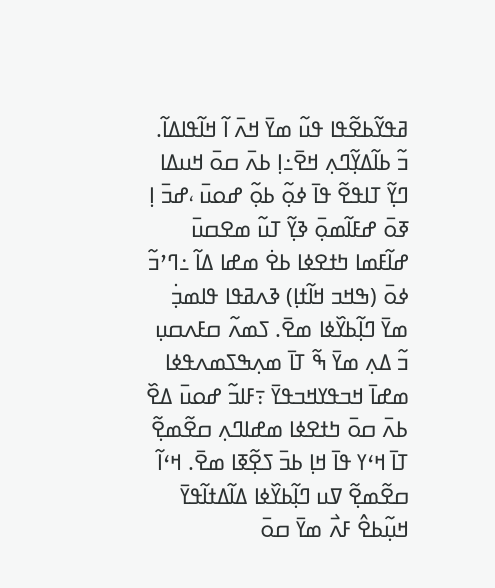ߥߟߌ߬ߕߐ߬ߟߊ ߟߎ߬ ߘߌ߫ ߞߍ߫ ߊ߬ ߞߊ߬ߟߊߡߊ߬.
ߏ߬ ߕߊ߬ߡߌ߲߬ߣߍ߲ ߞߐ߫߸ߊ߲ ߕߍ߫ ߛߋ߫ ߞߎߡߊ ߣߌ߲߬ ߠߊߟߐ߬ ߟߊ߫ ߦߋ߲߬ ߕߋ߲߬ ߝߋߎ߫ ،ߝߏ߫ ߊ߲ ߧߋ߫ ߝߓߊ߬ߘߋ߲߫ ߢߌ߲߬ ߠߎ߬ ߘߐߛߎ߫ ߝߊ߬ߓߘߊ ߤߙߐߦߊ ߕߐ߭ ߘߝߊ ߡߊ߬ ߸ߣߴߏ߬ ߦߋ߫ (ߒߞߏ ߞߊ߬ߙߊ߲) ߢߍߥߟߊ ߟߊߘߏ߲߭ ߘߌ߫ ߣߊ߲߬ߕߌ߰ߦߊ ߘߐ߫. ߖߘߍ߬ ߛߓߍߛߎ߲ ߏ߬ ߡߍ߲ ߘߌ߫ ߒ߬ ߠߊ߫ ߘߍ߲ߒߖߘߍߟߦߊ ߘߝߊ߫ ߞߏߟߌߞߏߟߌ߫ ߹ߓߊߏ߬ ߝߋߎ߫ ߡߐ߰ ߕߍ߫ ߛߋ߫ ߤߙߐߦߊ ߘߝߊߣߍ߲ ߛߐ߬ߘߐ߲߬ ߠߊ߫ ߞߵߌ ߟߊ߫ ߞߊ߲ ߕߏ߫ ߖߐ߲߬ߧߊ ߘߐ߫. ߞߵߊ߬ ߛߐ߬ߘߐ߲߬ ߜߎ ߣߊ߲߬ߕߌ߰ߦߊ ߡߊ߬ߡߙߊ߬ߟߌ߫ ߞߎ߲߬ߕߐ߮ ߓߍ߯ ߘߌ߫ ߛߋ߫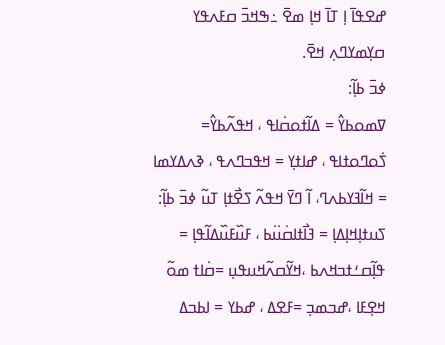ߝߐߟߊ߫ ߊ߲ ߠߊ߫ ߞߊ߲ ߘߐ߫ ߸ߒߞߏ߫ ߛߓߍߟߌ ߛߌ߲ߘߌߣߍ߲ ߞߐ߫.
ߦߏ߫ ߕߊ߲߬:
ߜߘߋߕߌ߮ = ߡߊ߬ߙߋߛ߭ߊߟ ، ߞߟߍ߬ߕߌ߮= ߖ߭ߋߣߋߙߊߟ ، ߝߊߙߌ߲ = ߞߟߏߣߍߟ ، ߢߍߡߌߘߊ = ߞߊ߬ߔߌߕߍߣ، ߊ߬ ߣߌ߫ ߞߟߍ߬ ߖߐ߯ߙߊ߲ ߠߎ߬ ߦߏ߫ ߕߊ߲߬:
ߖߎߙߊ߲ߞߊ߲ߡߊ߲ = ߔߊ߯ߙߊߛ߭ߎ߳ߕ ، ߓߎ߰ߓߎ߰ߡߊ߬ߟߊ߲ = ߟߊ߲߬ߛߑߙߏߞߍߕ ،ߞߌ߬ߛߍ߬ߞߎߟߎ߲ =ߛ߭ߊߙ ߘߋ߬ ߞߐ߲ߓߊ ،ߝߏߘߏ߲ =ߓߐߡ ، ߝߕߌ = ߊߕߏߡ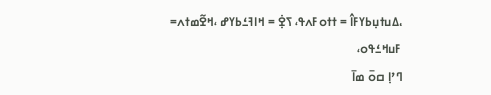،ߡߎߙߎ߲ߕߌߓߊ߮ = ߙߙߋߓߍߟ، ߖߐ߲߭ = ߞߊߔߑߕߌߝ ،ߞߐ߬ߘߙߍ= ߓߎߞߑߟߋ،
ߣߴߊ߲ ߛߋ߫ ߘߊ߫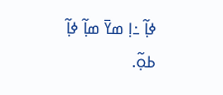ߦߊ߲߬ ߸ߊ߲ ߘߌ߫ ߘߊ߲߬ ߦߊ߲߬ ߕߋ߲߬.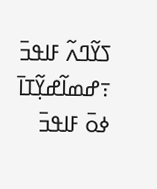ߖߌ߬ߣߍ߬ ߓߊߟߏ߫ ߹ߝߘߊ߬ߝߌ߲߬ߠߊ߫ ߦߋ߫ ߓߊߟߏ߫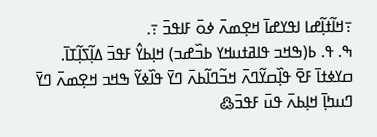߹ߞߊ߬ߙߊ߲߬ߝߊ ߊߟߌߝߊ߫ ߞߐ߲ߘߍ߫ ߦߋ߫ ߓߊߟߏ߫ ߹.
ߒ. ߟ. ߕ(ߒߞߏ ߟߊߥߙߎߞߌ ߕߏ߰ߝߏ) ߞߊ߲ߕߌ߮ ߓߟߏ߫ ߡߊ߲߬ߖߊ߲߬ߠߊ߫.
ߛߌߦߙߊ߫ ߓߐ߫ ߟߊ߲߰ߛߌ߬ߣߍ߫ ߞߏ߬ߣߊ߬ߕߍ߫ ߣߌ߫ ߟߊ߰ߦߌ߬ ߒߞߏ ߞߐ߲ߘߍ߫ ߣߌ߫ ߣߎߤߊ߲߫ ߞߊ߲ߕߍ߫ ߟߎ߫ ߓߟߏ߫߷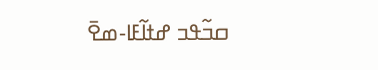ߛߏ߬ߟߏ ߝߙߊ߬ߓߊ-ߘߐ߫